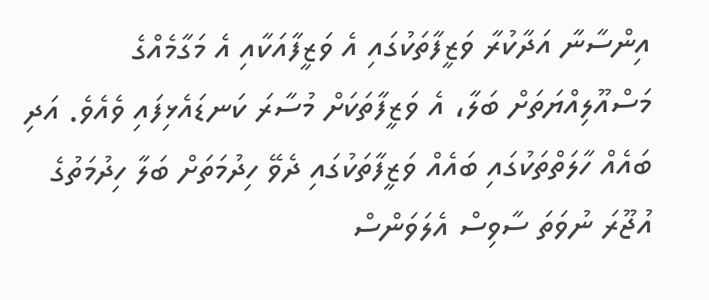އިންސާނާ އަދާކުރާ ވަޒީފާތަކުގައި އެ ވަޒީފާއަކާއި އެ މަގާމެއްގެ މަސްއޫލިއްޔަތަށް ބަލާ، އެ ވަޒީފާތަކަށް މުސާރަ ކަނޑައެޅިފައި ވެއެވެ. އަދި ބައެއް ހާލަތްތަކުގައި ބައެއް ވަޒީފާތަކުގައި ދެވޭ ހިދުމަތަށް ބަލާ ހިދުމަތުގެ އުޖޫރަ ނުވަތަ ސާވިސް އެލަވަންސް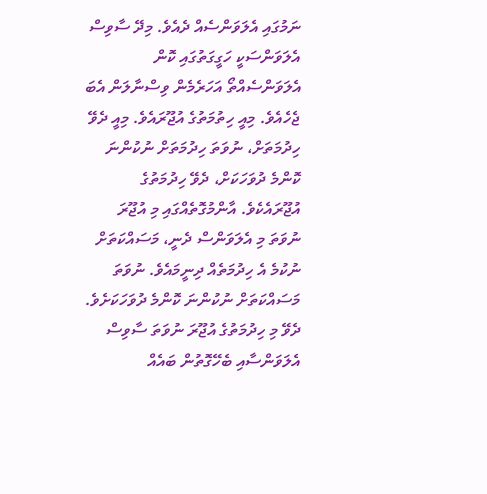ނަމުގައި އެލަވަންސެއް ދެއެވެ. މިދޭ ސާވިސް އެލަވަންސަކީ ހަގީގަތުގައި ކޮން އެލަވަންސެއްތޯ އަހަރެމެން ވިސްނާލަން އެބަ ޖެހެއެވެ. މިއީ ހިތުމަތުގެ އުޖޫރައެވެ. މިއީ ދެވޭ ހިދުމަތަށް، ނުވަތަ ހިދުމަތަށް ނުކުންނަ ކޮންމެ ދުވަހަކަށް، ދެވޭ ހިދުމަތުގެ އުޖޫރައެކެވެ. އާންމުގޮތެއްގައި މި އުޖޫރަ ނުވަތަ މި އެލަވަންސް ދެނީ، މަސައްކަތަށް ނުކުމެ އެ ހިދުމަތެއް ދިނީމައެވެ. ނުވަތަ މަސައްކަތަށް ނުކުންނަ ކޮންމެ ދުވަހަކަށެވެ.
ދެވޭ މި ހިދުމަތުގެ އުޖޫރަ ނުވަތަ ސާވިސް އެލަވަންސާއި ބެހޭގޮތުން ބައެއް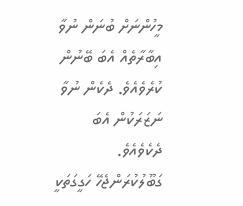މީހުންނަށް ބުނަން ނުވާ އިބާރާތެއް އެބަ ބޭނުން ކުރެވެއެވެ. ދެކެން ނުވާ ނަޒަރަކުން އެބަ ދެކެވެއެވެ. ގަބޫލުކުރަންޖެހޭ ހަގީގަތަކީ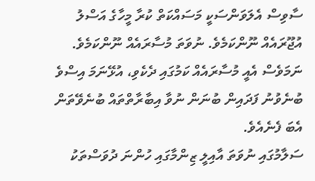ސާވިސް އެލަވަންސަކީ މަސައްކަތް ކުރާ މީހާގެ އަސްލު އުޖޫރައެއް ނޫންކަމެވެ. ނުވަތަ މުސާރައެއް ނޫންކަމެވެ. ނަމަވެސް އެއީ މުސާރައެއް ކަމުގައި ދެކެވި، އުޅޭނަމަ އިސްވެ ބުނެވުނު ފަދައިން ބުނަން ނުވާ އިބާރާތްތައް ބުނެވޭތަން އެބަ ފެނެއެވެ.
ސަލާމުގައި ނުވަތަ އާއިލީ ޒިންމާގައި ހުންނަ ދުވަސްތަކު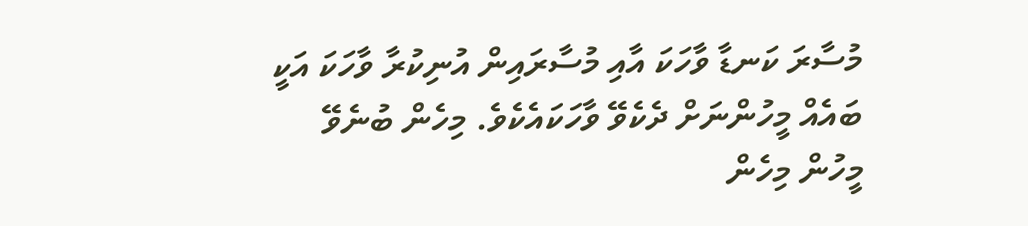މުސާރަ ކަނޑާ ވާހަކަ އާއި މުސާރައިން އުނިކުރާ ވާހަކަ އަކީ ބައެއް މީހުންނަށް ދެކެވޭ ވާހަކައެކެވެ. މިހެން ބުނެވޭ މީހުން މިހެން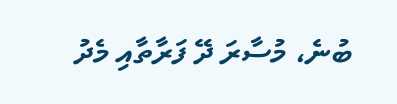ބުނެ، މުސާރަ ދޭ ފަރާތާއި މެދު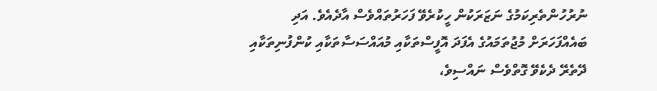ނުރުހުންތެރިކަމުގެ ނަޒަރަކުން ހީކުރެވޭ ފަހަރުތައްވެސް އާދެއެވެ. އަދި ބައެއްފަހަރަށް މުޖުތަމައުގެ އެފަދަ އޮފީސްތަކާއި މުއައްސަސާތަކާއި ކުންފުނިތަކާއި ދޭތެރޭ ދެކެވޭ ގޮތްވެސް ނައްސިވެ،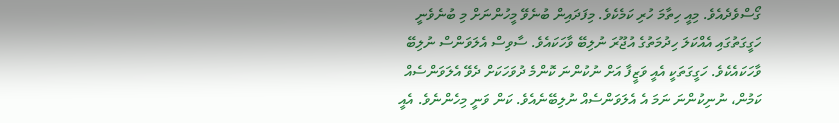ގޯސްވެދެއެވެ. މިއީ ހިތާމަ ހުރި ކަމެކެވެ. މިފަދައިން ބުނެވޭ މީހުންނަށް މި ބުނެވެނީ ހަގީގަތުގައި އެއްކަލަ ހިދުމަތުގެ އުޖޫރަ ނުލިބޭ ވާހަކައެވެ. ސާވިސް އެލަވަންސް ނުލިބޭ ވާހަކައެކެވެ. ހަގީގަތަކީ އެއީ ވަޒީފާ އަށް ނުކުންނަ ކޮންމެ ދުވަހަކަށް ދެވޭ އެލަވަންސެއް ކަމުން، ނުނިކުންނަ ނަމަ އެ އެލަވަންސެއް ނުލިބޭނެއެވެ. ކަން ވަނީ މިހެންނެވެ. އެއީ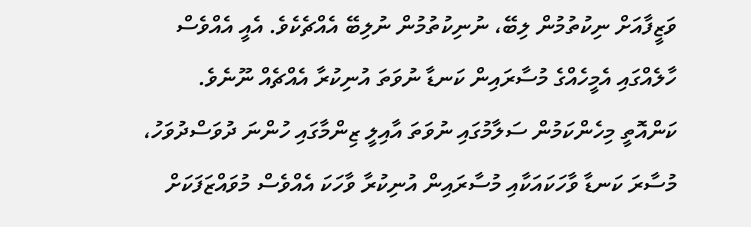ވަޒީފާއަށް ނިކުތުމުން ލިބޭ، ނުނިކުތުމުން ނުލިބޭ އެއްޗެކެވެ. އެއީ އެއްވެސް ހާލެއްގައި އެމީހެއްގެ މުސާރައިން ކަނޑާ ނުވަތަ އުނިކުރާ އެއްޗެއް ނޫނެވެ.
ކަންއޮތީ މިހެންކަމުން ސަލާމުގައި ނުވަތަ އާއިލީ ޒިންމާގައި ހުންނަ ދުވަސްދުވަހު، މުސާރަ ކަނޑާ ވާހަކައަކާއި މުސާރައިން އުނިކުރާ ވާހަކަ އެއްވެސް މުވައްޒަފަކަށް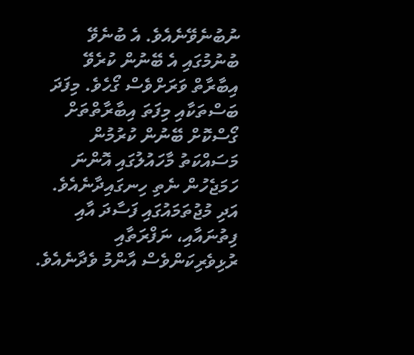ނުބުނެވޭނެއެވެ. އެ ބުނެވޭ ބުނުމުގައި އެ ބޭނުން ކުރެވޭ އިބާރާތް ވަރަށްވެސް ގޯހެވެ. މިފަދަ ބަސްތަކާއި މިފަތަ އިބާރާތްތަށް ގޯސްކޮށް ބޭނުން ކުރުމުން މަސައްކަތު މާހައުލުގައި އޮންނަ ހަމަޖެހުން ނެތި ހިނގައިދާނެއެވެ. އަދި މުޖުތަމައުގައި ފަސާދަ އާއި ފިތުނައާއި، ނަފްރަތާއި ރުޅިވެރިކަންވެސް އާންމު ވެދާނެއެވެ.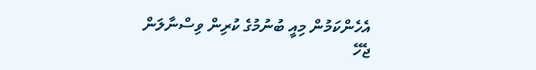އެހެންކަމުން މިއީ ބުނުމުގެ ކުރިން ވިސްނާލަން ޖެހޭ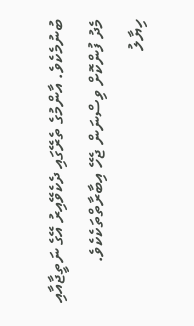ބުނުމެކެވެ. އާންމުގެ ތެރޭގައި ދެކެވޭއިރު އޭގެ ނަތީޖާއާއި މެދު ފުންކޮށް ވިސްނަން ޖެހޭ އިބާރާތްތަކެކެވެ.
ހިޔާލު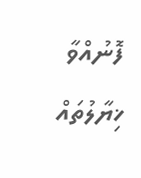ފޮނުއްވާ ޚިޔާލުތައް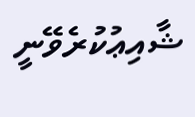ޝާއިޢުކުރެވޭނީ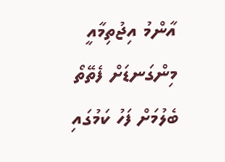އާންމު އިޖުތިމާއީ މިންގަނޑަށް ފެތޭތޯ ބެލުމަށް ފަހު ކަމުގައި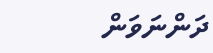ދަންނަވަން